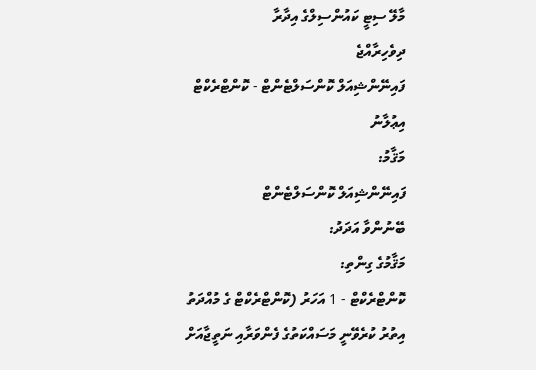މާލޭ ސިޓީ ކައުންސިލްގެ އިދާރާ
ދިވެހިރާއްޖެ
ފައިނޭންޝިއަލް ކޮންސަލްޓެންޓް - ކޮންޓްރެކްޓް
އިޢުލާނު
މަޤާމު:
ފައިނޭންޝިއަލް ކޮންސަލްޓެންޓް
ބޭނުންވާ އަދަދު:
މަޤާމުގެ ގިންތި:
ކޮންޓްރެކްޓް - 1 އަހަރު (ކޮންޓްރެކްޓް ގެ މުއްދަތު އިތުރު ކުރެވޭނީ މަސައްކަތުގެ ފެންވަރާއި ނަތީޖާއަށް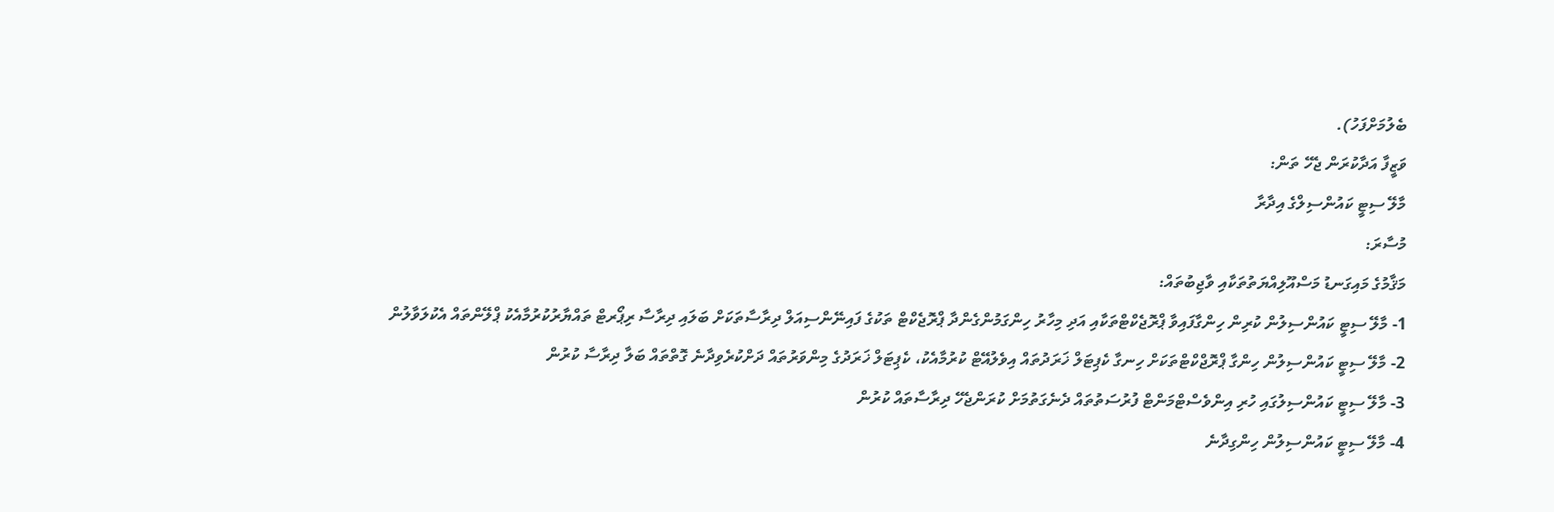ބެލުމަށްފަހު).
ވަޒީފާ އަދާކުރަން ޖެހޭ ތަން:
މާލޭ ސިޓީ ކައުންސިލްގެ އިދާރާ
މުސާރަ:
މަޤާމުގެ މައިގަނޑު މަސްއޫލިއްޔަތުތަކާއި ވާޖިބުތައް:
1- މާލޭ ސިޓީ ކައުންސިލުން ކުރިން ހިންގާފައިވާ ޕްރޮޖެކްޓްތަކާއި އަދި މިހާރު ހިންގަމުންގެންދާ ޕްރޮޖެކްޓް ތަކުގެ ފައިނޭންސިއަލް ދިރާސާތަކަށް ބަލައި ދިރާސާ ރިޕޯރޓް ތައްޔާރުކުރުމާއެކު ޕްލޭންތައް އެކުލަވާލުން
2- މާލޭ ސިޓީ ކައުންސިލުން ހިންގާ ޕްރޮޖްކްޓްތަކަށް ހިނގާ ކެޕިޓަލް ޚަރަދުތައް އިވެލުއޭޓް ކުރުމާއެކު، ކެޕިޓަލް ޚަރަދުގެ މިންވަރުތައް ދަށްކުރެވިދާނެ ގޮތްތައް ބަލާ ދިރާސާ ކުރުން
3- މާލޭ ސިޓީ ކައުންސިލުގައި ހުރި އިންވެސްޓްމަންޓް ފުރުސަތުތައް ދެނެގަތުމަށް ކުރަންޖެހޭ ދިރާސާތައް ކުރުން
4- މާލޭ ސިޓީ ކައުންސިލުން ހިންގިދާނެ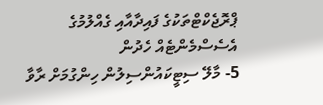ޕްރޮޖެކްޓްތަކުގެ ފައިދާއާއި ގެއްލުމުގެ އެސެސްމެންޓެއް ހެދުން
5- މާލޭ ސިޓީކައުންސިލުން ހިންގުމަށް ރާވާ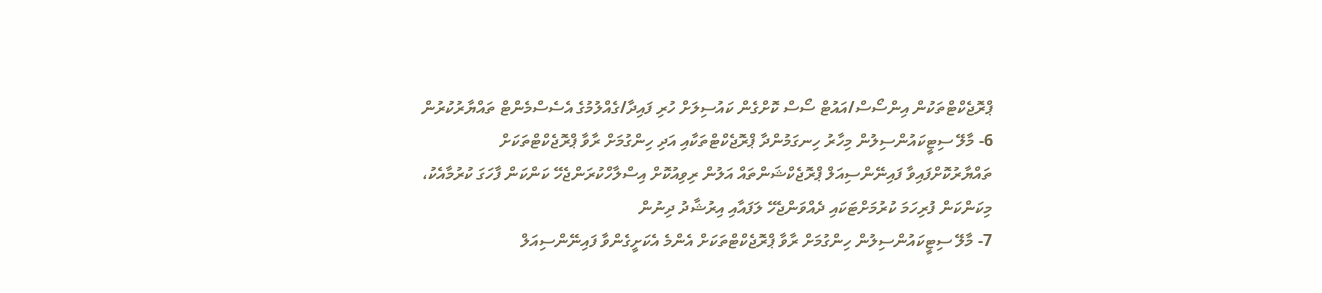ޕްރޮޖެކްޓްތަކުން އިންސޯސް/އައުޓް ސޯސް ކޮށްގެން ކައުސިލަށް ހުރި ފައިދާ/ގެއްލުމުގެ އެސެސްމެންޓް ތައްޔާރުކުރުން
6- މާލޭ ސިޓީކައުންސިލުން މިހާރު ހިނގަމުންދާ ޕްރޮޖެކްޓްތަކާއި އަދި ހިންގުމަށް ރާވާ ޕްރޮޖެކްޓްތަކަށް ތައްޔާރުކޮށްފައިވާ ފައިނޭންސިއަލް ޕްރޮޖެކްޝަންތައް އަލުން ރިވިއުކޮށް އިސްލާހްކުރަންޖެހޭ ކަންކަން ފާހަގަ ކުރުމާއެކު، މިކަންކަން ފުރިހަމަ ކުރުމަށްޓަކައި ދެއްވަންޖެހޭ ލަފައާއި އިރުޝާދު ދިނުން
7- މާލޭ ސިޓީކައުންސިލުން ހިންގުމަށް ރާވާ ޕްރޮޖެކްޓްތަކަށް އެންމެ އެކަށީގެންވާ ފައިނޭންސިއަލް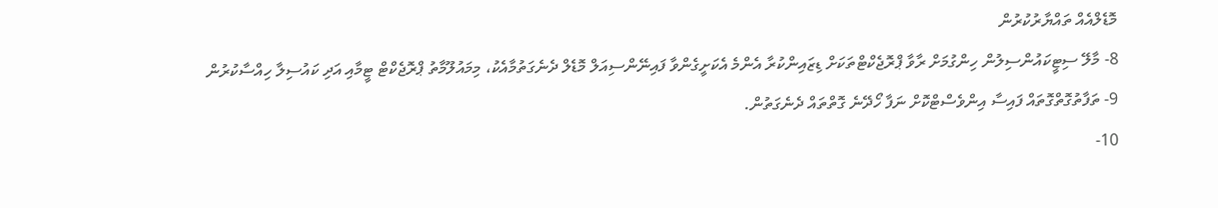މޮޑެލްއެއް ތައްޔާރުކުރުން
8- މާލޭ ސިޓީކައުންސިލުން ހިންގުމަށް ރާވާ ޕްރޮޖެކްޓްތަކަށް ޑިޒައިންކުރާ އެންމެ އެކަށީގެންވާ ފައިނޭންސިއަލް މޮޑެލް ދެނެގަތުމާއެކު، މިމައުލޫމާތު ޕްރޮޖެކްޓް ޓީމާއި އަދި ކައުސިލާ ހިއްސާކުރުން
9- ތަފާތުގޮތްގޮތައް ފައިސާ އިންވެސްޓްކޮށް ނަފާ ހޯދޭނެ ގޮތްތައް ދެނެގަތުން.
10-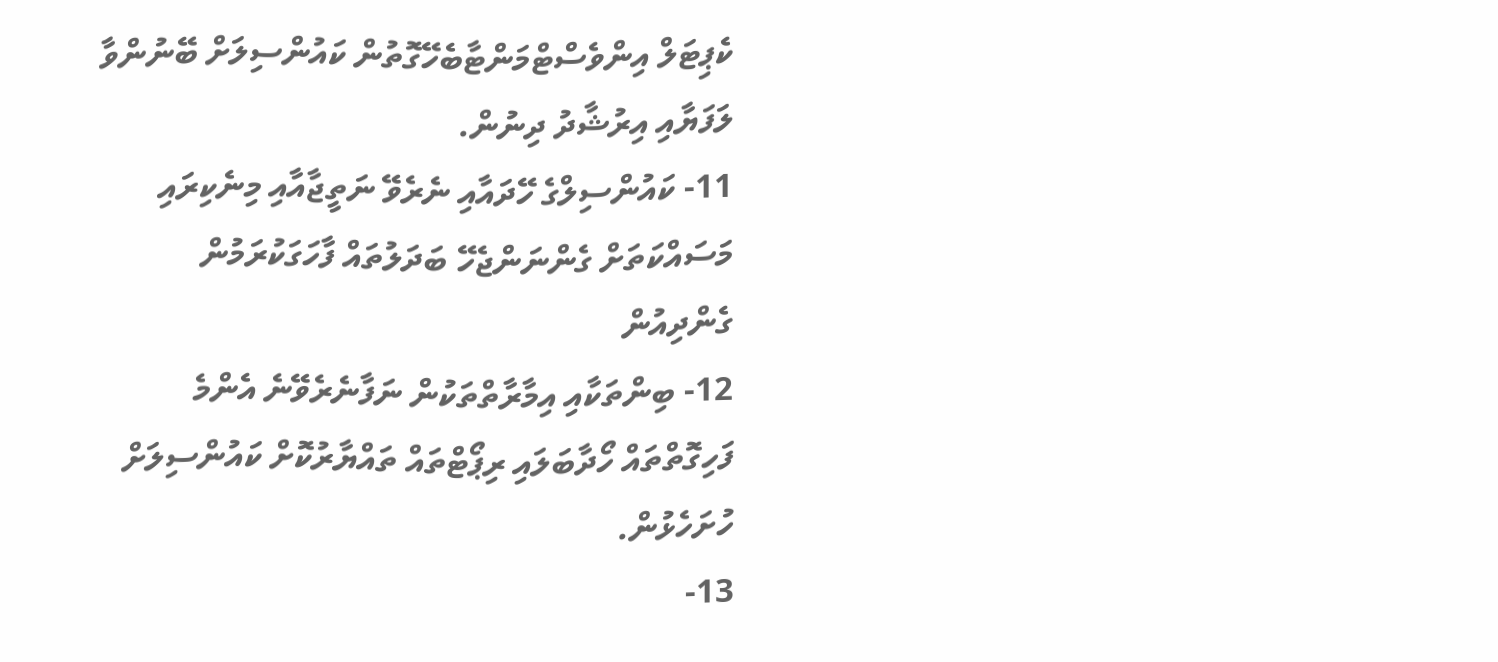ކެޕިޓަލް އިންވެސްޓްމަންޓާބެހޭގޮތުން ކައުންސިލަށް ބޭނުންވާ ލަފަޔާއި އިރުޝާދު ދިނުން.
11- ކައުންސިލްގެ ހޭދައާއި ނެރެވޭ ނަތީޖާއާއި މިނެކިރައި މަސައްކަތަށް ގެންނަންޖެހޭ ބަދަލުތައް ފާހަގަކުރަމުން ގެންދިއުން
12- ބިންތަކާއި އިމާރާތްތަކުން ނަފާނެރެވޭނެ އެންމެ ފަހިގޮތްތައް ހޯދާބަލައި ރިޕޯޓްތައް ތައްޔާރުކޮށް ކައުންސިލަށް ހުށަހެޅުން.
13-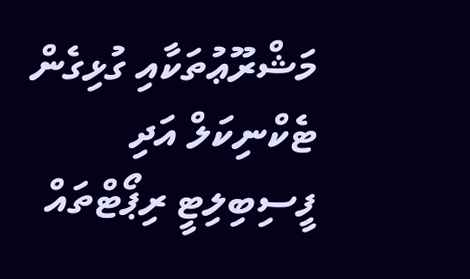މަޝްރޫޢުތަކާއި ގުޅިގެން ޓެކްނިކަލް އަދި ފީސިބިލިޓީ ރިޕޯޓްތައް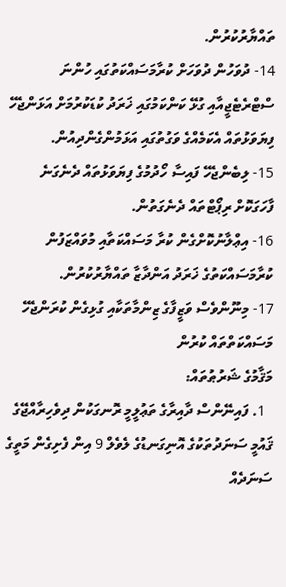ތައްޔާރުކުރުން.
14- ދުވަހުން ދުވަހަށް ކުރާމަސައްކަތުގައި ހުންނަ ސްޓްރެޓެޖީއާއި ގުޅޭ ކަންކަމުގައި ޚަރަދު ކުޑަކުރުމަށް އަޅަންޖެހޭ ފިޔަވަޅުތައް އެކަމެއްގެ ވަގުތުގައި އަޅަމުންގެންދިއުން.
15- ލިބެންޖެހޭ ފައިސާ ހޯދުމުގެ ފިޔަވަޅުތައް ދެނެގަނެ ފާހަގަކޮށް ރިޕޯޓްތައް ދެނެގަތުން.
16- އިޢްލާނުކޮށްގެން ކުރާ މަސައްކަތާއި މުވައްޒަފުން ކުރާމަސައްކަތުގެ ޚަރަދު އަންދާޒާ ތައްޔާރުކުރުން.
17- މިނޫންވެސް ވަޒީފާގެ ޒިންމާތަކާއި ގުޅިގެން ކުރަންޖެހޭ މަސައްކަތްތައް ކުރުން
މަޤާމުގެ ޝަރުޠުތައް:
  1. ފައިނޭންސް ދާއިރާގެ ތަޢުލީމީ ރޮނގަކުން ދިވެހިރާއްޖޭގެ ޤައުމީ ސަނަދުތަކުގެ އޮނިގަނޑުގެ ލެވެލް 9 އިން ފެށިގެން މަތީގެ ސަނަދެއް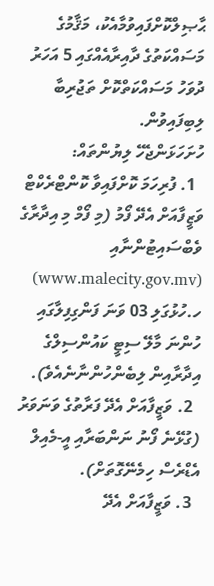ޙާޞިލްކޮށްފައިވުމާއެކު، މަޤާމުގެ މަސައްކަތުގެ ދާއިރާއެއްގައި 5 އަހަރު ދުވަހު މަސައްކަތްކޮށް ތަޖުރިބާ ލިބިފައިވުން.
ހުށަހަޅަންޖެހޭ ލިޔުންތައް:
  1. ފުރިހަމަ ކޮށްފައިވާ ކޮންޓްރެކްޓް ވަޒީފާއަށް އެދޭ ފޯމު (މި ފޯމް މި އިދާރާގެ ވެބްސައިޓުންނާއި (www.malecity.gov.mv) ހ.ހުޅުގަލި 03 ވަނަ ފަންގިފިލާގައި ހުންނަ މާލޭ ސިޓީ ކައުންސިލްގެ އިދާރާއިން ލިބެންހުންނާނެއެވެ).
  2. ވަޒީފާއަށް އެދޭ ފަރާތުގެ ވަނަވަރު (ގުޅޭނެ ފޯނު ނަންބަރާއި އީ-މެއިލް އެޑްރެސް ހިމެނޭގޮތަށް).
  3. ވަޒީފާއަށް އެދޭ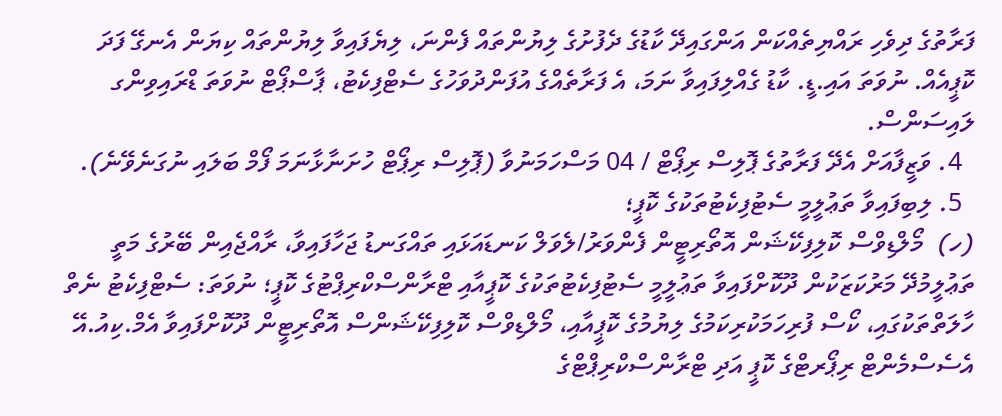ފަރާތުގެ ދިވެހި ރައްޔިތެއްކަން އަންގައިދޭ ކާޑުގެ ދެފުށުގެ ލިޔުންތައް ފެންނަ، ލިޔެފައިވާ ލިޔުންތައް ކިޔަން އެނގޭ ފަދަ ކޮޕީއެއް. ނުވަތަ އައި.ޑީ. ކާޑު ގެއްލިފައިވާ ނަމަ، އެ ފަރާތެއްގެ އުފަންދުވަހުގެ ސެޓްފިކެޓު، ޕާސްޕޯޓް ނުވަތަ ޑްރައިވިންގ ލައިސަންސް.
  4. ވަޒީފާއަށް އެދޭ ފަރާތުގެ ޕޮލިސް ރިޕޯޓް / 04 މަސްހަމަނުވާ (ޕޮލިސް ރިޕޯޓް ހުށަނާޅާނަމަ ފޯމް ބަލައި ނުގަނެވޭނެ).
  5. ލިބިފައިވާ ތަޢުލީމީ ސެޓުފިކެޓުތަކުގެ ކޮޕީ؛
(ހ)  މޯލްޑިވްސް ކޮލިފިކޭޝަން އޮތޯރިޓީން ފެންވަރު/ލެވަލް ކަނޑައަޅައި ތައްގަނޑު ޖަހާފައިވާ، ރާއްޖެއިން ބޭރުގެ މަތީ ތަޢުލީމުދޭ މަރުކަޒަކުން ދޫކޮށްފައިވާ ތަޢުލީމީ ސެޓުފިކެޓުތަކުގެ ކޮޕީއާއި ޓްރާންސްކްރިޕްޓުގެ ކޮޕީ؛ ނުވަތަ: ސެޓްފިކެޓު ނެތް ހާލަތްތަކުގައި، ކޯސް ފުރިހަމަކުރިކަމުގެ ލިޔުމުގެ ކޮޕީއާއި، މޯލްޑިވްސް ކޮލިފިކޭޝަންސް އޮތޯރިޓީން ދޫކޮށްފައިވާ އެމް.ކިއު.އޭ އެސެސްމެންޓް ރިޕޯރޓްގެ ކޮޕީ އަދި ޓްރާންސްކްރިޕްޓްގެ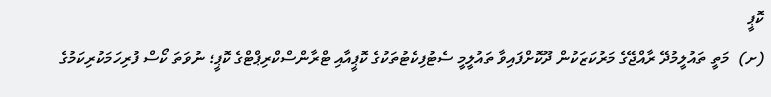ކޮޕީ
(ށ)  މަތީ ތައުލީމުދޭ ރާއްޖޭގެ މަރުކަޒަކުން ދޫކޮށްފައިވާ ތައުލީމީ ސެޓުފިކެޓުތަކުގެ ކޮޕީއާއި ޓްރާންސްކްރިޕްޓްގެ ކޮޕީ؛ ނުވަތަ ކޯސް ފުރިހަމަކުރިކަމުގެ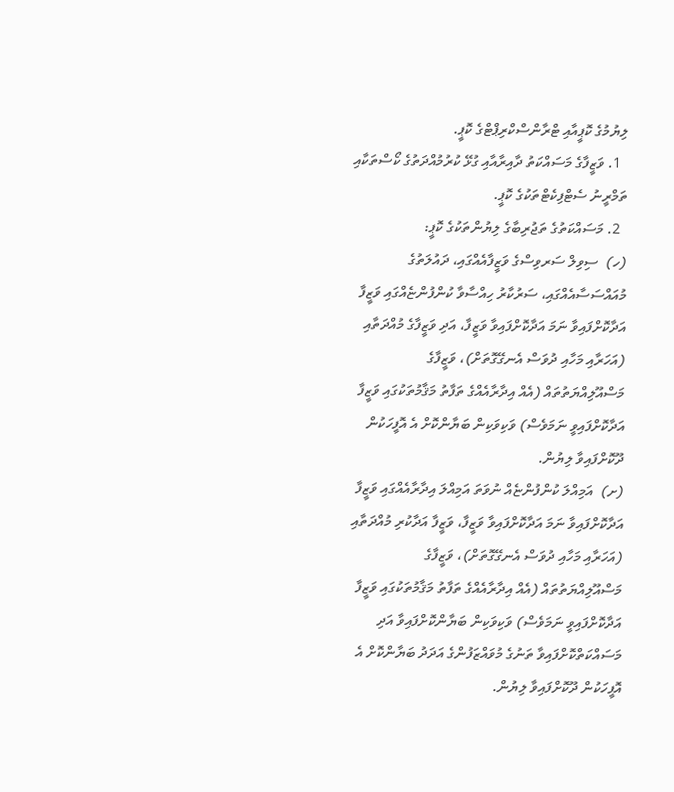ލިޔުމުގެ ކޮޕީއާއި ޓްރާންސްކްރިޕްޓްގެ ކޮޕީ.
  1. ވަޒީފާގެ މަސައްކަތު ދާއިރާއާއި ގުޅޭ ކުރުމުއްދަތުގެ ކޯސްތަކާއި ތަމްރީނު ސެޓްފިކެޓްތަކުގެ ކޮޕީ.
  2. މަސައްކަތުގެ ތަޖުރިބާގެ ލިޔުންތަކުގެ ކޮޕީ:
(ހ)  ސިވިލް ސަރވިސްގެ ވަޒީފާއެއްގައި، ދައުލަތުގެ މުއައްސަސާއެއްގައި، ސަރުކާރު ހިއްސާވާ ކުންފުންޏެއްގައި ވަޒީފާ އަދާކޮށްފައިވާ ނަމަ އަދާކޮށްފައިވާ ވަޒީފާ، އަދި ވަޒީފާގެ މުއްދަތާއި (އަހަރާއި މަހާއި ދުވަސް އެނގޭގޮތަށް)، ވަޒީފާގެ މަސްއޫލިއްޔަތުތައް (އެއް އިދާރާއެއްގެ ތަފާތު މަޤާމުތަކުގައި ވަޒީފާ އަދާކޮށްފައިވީ ނަމަވެސް) ވަކިވަކިން ބަޔާންކޮށް އެ އޮފީހަކުން ދޫކޮށްފައިވާ ލިޔުން.
(ށ)  އަމިއްލަ ކުންފުންޏެއް ނުވަތަ އަމިއްލަ އިދާރާއެއްގައި ވަޒީފާ އަދާކޮށްފައިވާ ނަމަ އަދާކޮށްފައިވާ ވަޒީފާ، ވަޒީފާ އަދާކުރި މުއްދަތާއި (އަހަރާއި މަހާއި ދުވަސް އެނގޭގޮތަށް)، ވަޒީފާގެ މަސްއޫލިއްޔަތުތައް (އެއް އިދާރާއެއްގެ ތަފާތު މަޤާމުތަކުގައި ވަޒީފާ އަދާކޮށްފައިވީ ނަމަވެސް) ވަކިވަކިން ބަޔާންކޮށްފައިވާ އަދި މަސައްކަތްކޮށްފައިވާ ތަނުގެ މުވައްޒަފުންގެ އަދަދު ބަޔާންކޮށް އެ އޮފީހަކުން ދޫކޮށްފައިވާ ލިޔުން.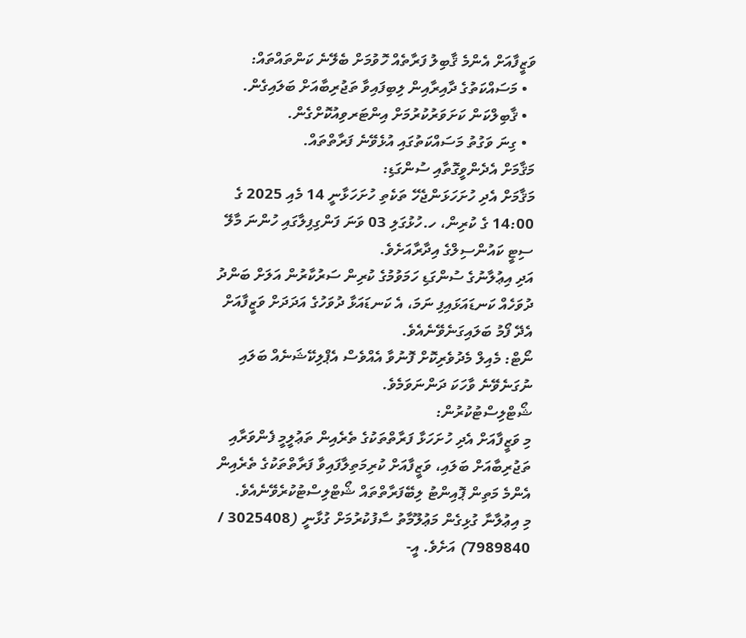ވަޒީފާއަށް އެންމެ ޤާބިލު ފަރާތެއް ހޮވުމަށް ބެލޭނެ ކަންތައްތައް:
  • މަސައްކަތުގެ ދާއިރާއިން ލިބިފައިވާ ތަޖުރިބާއަށް ބަލައިގެން.
  • ޤާބިލްކަން ކަށަވަރުކުރުމަށް އިންޓަރވިއުކޮށްގެން.
  • ގިނަ ވަގުތު މަސައްކަތުގައި އުޅެވޭނެ ފަރާތްތައް.
މަޤާމަށް އެދެންވީގޮތާއި ސުންގަޑި:
މަޤާމަށް އެދި ހުށަހަޅަންޖެހޭ ތަކެތި ހުށަހަޅާނީ 14 މެއި 2025 ގެ 14:00 ގެ ކުރިން، ހ.ހުޅުގަލި 03 ވަނަ ފަންގިފިލާގައި ހުންނަ މާލޭ ސިޓީ ކައުންސިލްގެ އިދާރާއަށެވެ.
އަދި އިޢުލާނުގެ ސުންގަޑި ހަމަވުމުގެ ކުރިން ސަރުކާރުން އަލަށް ބަންދު ދުވަހެއް ކަނޑައަޅައިފި ނަމަ، އެ ކަނޑައަޅާ ދުވަހުގެ އަދަދަށް ވަޒީފާއަށް އެދޭ ފޯމު ބަލައިގަނެވޭނެއެވެ.
ނޯޓް: މެއިލް މެދުވެރިކޮށް ފޮނުވާ އެއްވެސް އެޕްލިކޭޝަނެއް ބަލައި ނުގަނެވޭނެ ވާހަކަ ދަންނަވަމެވެ.
ޝޯޓްލިސްޓުކުރުން:
މި ވަޒީފާއަށް އެދި ހުށަހަޅާ ފަރާތްތަކުގެ ތެރެއިން ތަޢުލީމީ ފެންވަރާއި ތަޖުރިބާއަށް ބަލައި، ވަޒީފާއަށް ކުރިމަތިލާފައިވާ ފަރާތްތަކުގެ ތެރެއިން އެންމެ މަތިން ޕޮއިންޓު ލިބޭފަރާތްތައް ޝޯޓްލިސްޓުކުރެވޭނެއެވެ.
މި އިޢުލާނާ ގުޅިގެން މަޢުލޫމާތު ސާފުކުރުމަށް ގުޅާނީ (3025408 / 7989840) އަށެވެ. އީ-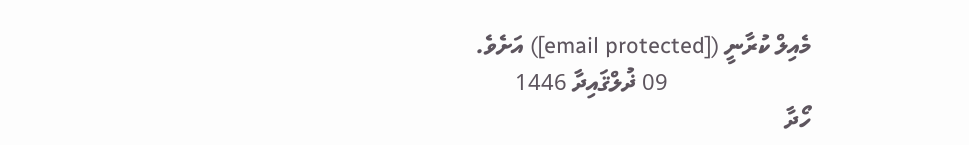މެއިލް ކުރާނީ ([email protected]) އަށެވެ.
                         09 ޛުލްޤައިދާ 1446
ހޯދާ